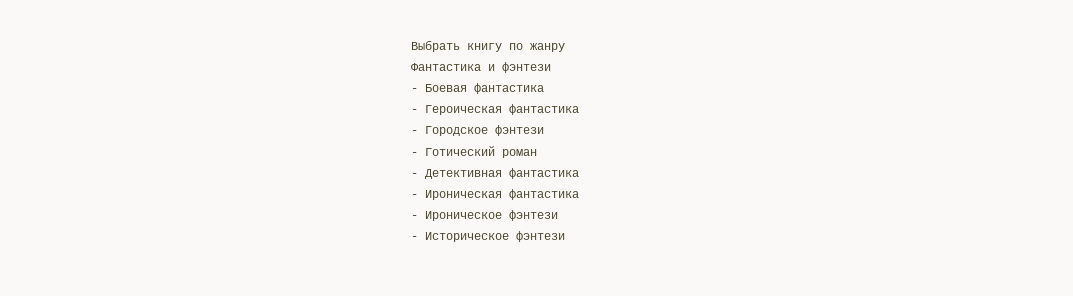Выбрать книгу по жанру
Фантастика и фэнтези
- Боевая фантастика
- Героическая фантастика
- Городское фэнтези
- Готический роман
- Детективная фантастика
- Ироническая фантастика
- Ироническое фэнтези
- Историческое фэнтези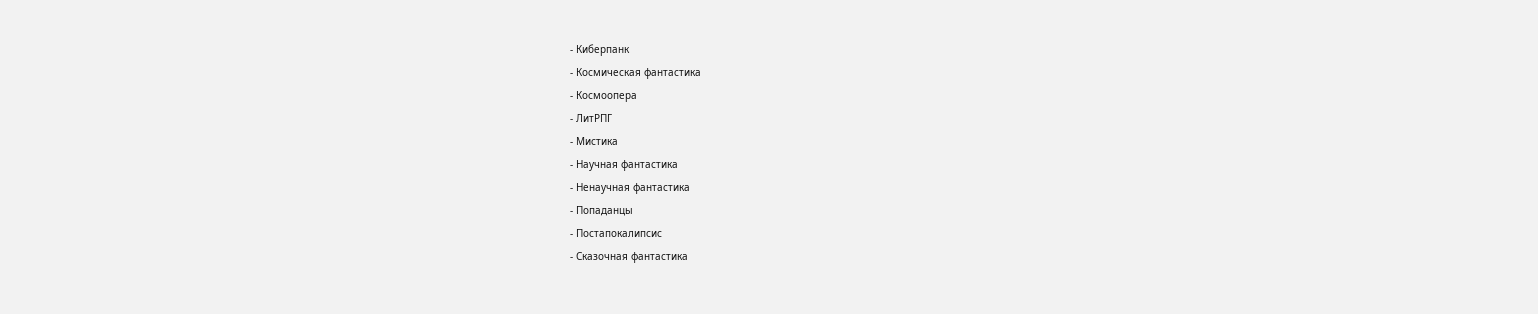- Киберпанк
- Космическая фантастика
- Космоопера
- ЛитРПГ
- Мистика
- Научная фантастика
- Ненаучная фантастика
- Попаданцы
- Постапокалипсис
- Сказочная фантастика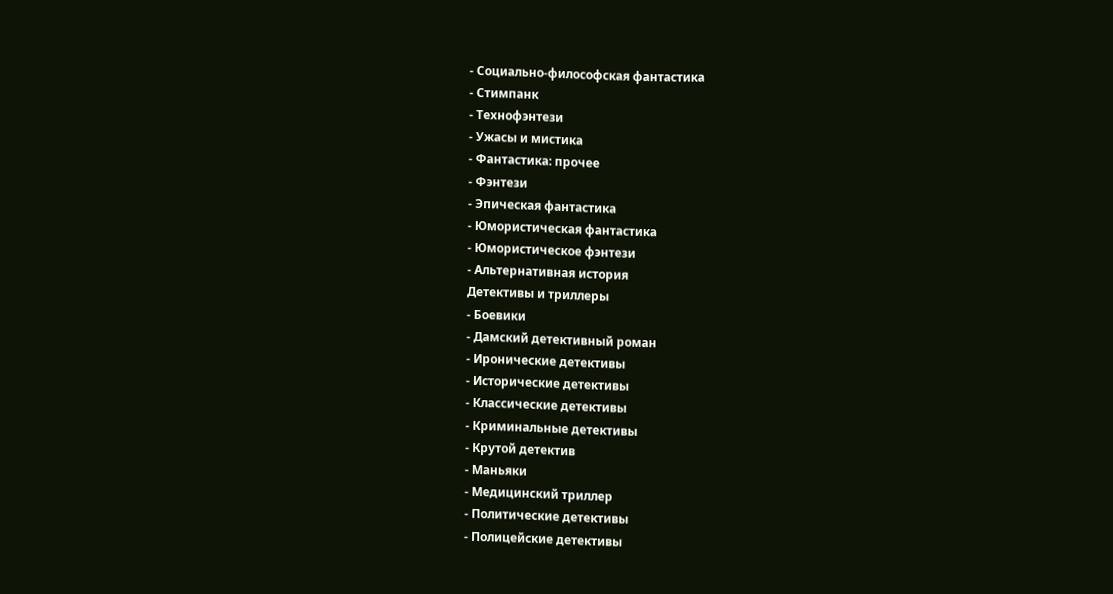- Социально-философская фантастика
- Стимпанк
- Технофэнтези
- Ужасы и мистика
- Фантастика: прочее
- Фэнтези
- Эпическая фантастика
- Юмористическая фантастика
- Юмористическое фэнтези
- Альтернативная история
Детективы и триллеры
- Боевики
- Дамский детективный роман
- Иронические детективы
- Исторические детективы
- Классические детективы
- Криминальные детективы
- Крутой детектив
- Маньяки
- Медицинский триллер
- Политические детективы
- Полицейские детективы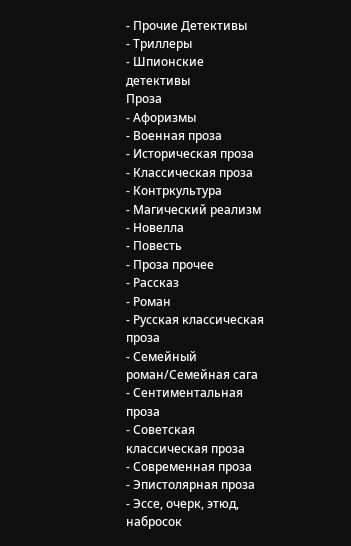- Прочие Детективы
- Триллеры
- Шпионские детективы
Проза
- Афоризмы
- Военная проза
- Историческая проза
- Классическая проза
- Контркультура
- Магический реализм
- Новелла
- Повесть
- Проза прочее
- Рассказ
- Роман
- Русская классическая проза
- Семейный роман/Семейная сага
- Сентиментальная проза
- Советская классическая проза
- Современная проза
- Эпистолярная проза
- Эссе, очерк, этюд, набросок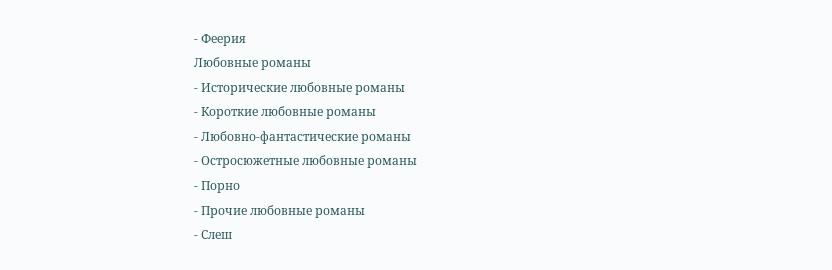- Феерия
Любовные романы
- Исторические любовные романы
- Короткие любовные романы
- Любовно-фантастические романы
- Остросюжетные любовные романы
- Порно
- Прочие любовные романы
- Слеш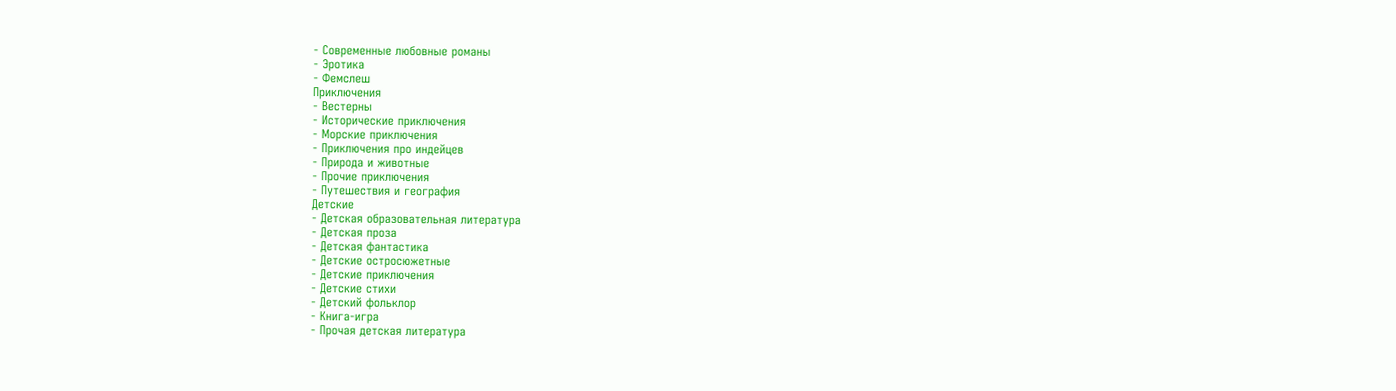- Современные любовные романы
- Эротика
- Фемслеш
Приключения
- Вестерны
- Исторические приключения
- Морские приключения
- Приключения про индейцев
- Природа и животные
- Прочие приключения
- Путешествия и география
Детские
- Детская образовательная литература
- Детская проза
- Детская фантастика
- Детские остросюжетные
- Детские приключения
- Детские стихи
- Детский фольклор
- Книга-игра
- Прочая детская литература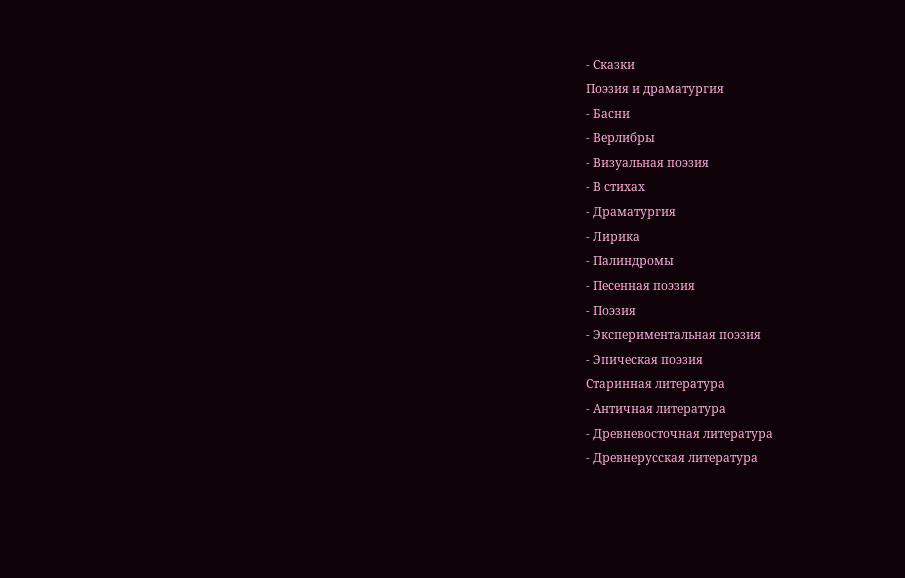- Сказки
Поэзия и драматургия
- Басни
- Верлибры
- Визуальная поэзия
- В стихах
- Драматургия
- Лирика
- Палиндромы
- Песенная поэзия
- Поэзия
- Экспериментальная поэзия
- Эпическая поэзия
Старинная литература
- Античная литература
- Древневосточная литература
- Древнерусская литература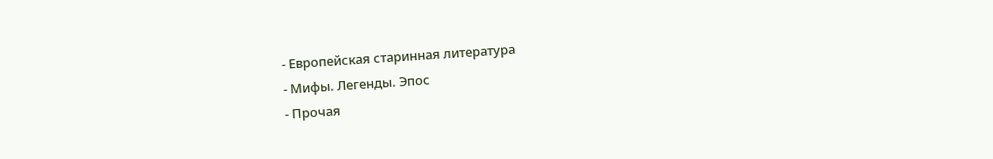- Европейская старинная литература
- Мифы. Легенды. Эпос
- Прочая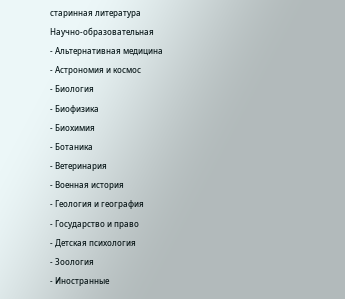старинная литература
Научно-образовательная
- Альтернативная медицина
- Астрономия и космос
- Биология
- Биофизика
- Биохимия
- Ботаника
- Ветеринария
- Военная история
- Геология и география
- Государство и право
- Детская психология
- Зоология
- Иностранные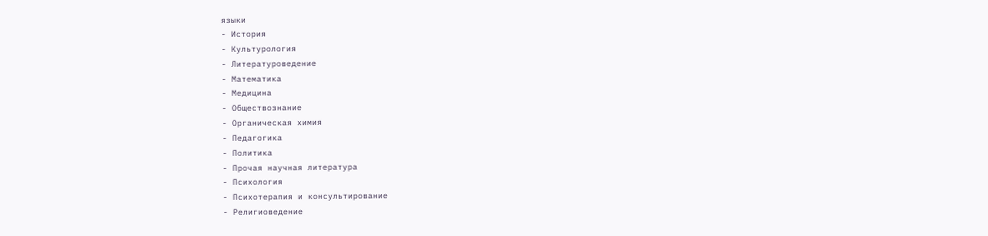языки
- История
- Культурология
- Литературоведение
- Математика
- Медицина
- Обществознание
- Органическая химия
- Педагогика
- Политика
- Прочая научная литература
- Психология
- Психотерапия и консультирование
- Религиоведение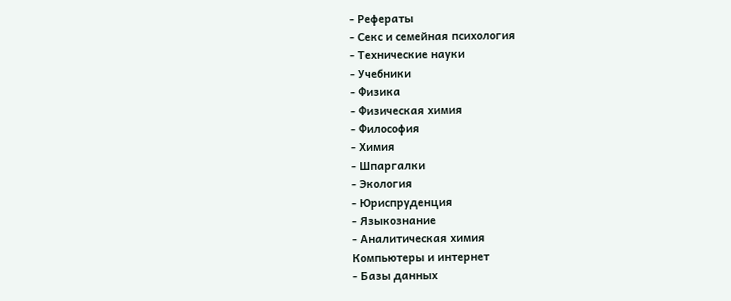- Рефераты
- Секс и семейная психология
- Технические науки
- Учебники
- Физика
- Физическая химия
- Философия
- Химия
- Шпаргалки
- Экология
- Юриспруденция
- Языкознание
- Аналитическая химия
Компьютеры и интернет
- Базы данных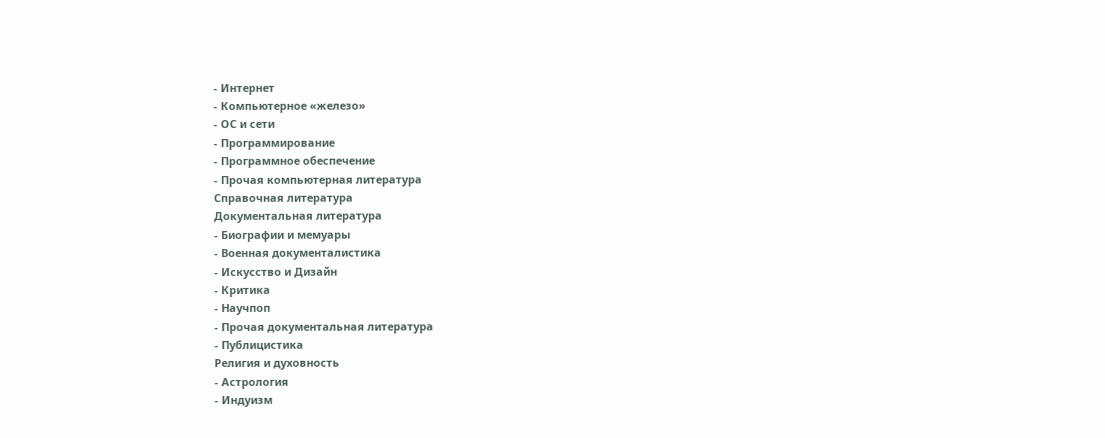- Интернет
- Компьютерное «железо»
- ОС и сети
- Программирование
- Программное обеспечение
- Прочая компьютерная литература
Справочная литература
Документальная литература
- Биографии и мемуары
- Военная документалистика
- Искусство и Дизайн
- Критика
- Научпоп
- Прочая документальная литература
- Публицистика
Религия и духовность
- Астрология
- Индуизм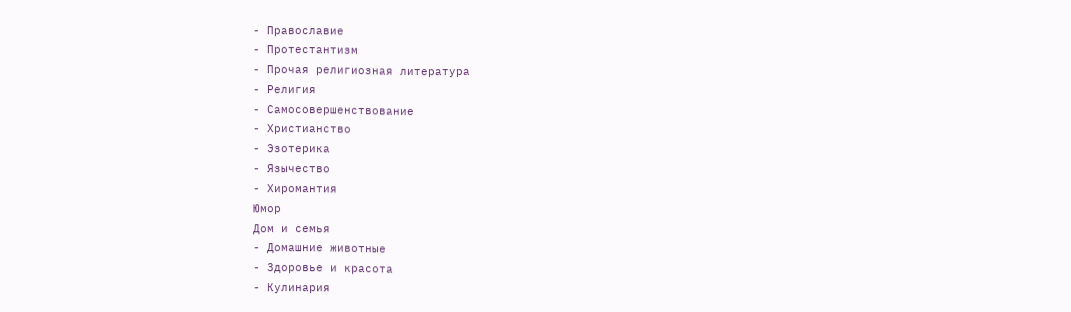- Православие
- Протестантизм
- Прочая религиозная литература
- Религия
- Самосовершенствование
- Христианство
- Эзотерика
- Язычество
- Хиромантия
Юмор
Дом и семья
- Домашние животные
- Здоровье и красота
- Кулинария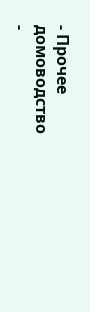- Прочее домоводство
-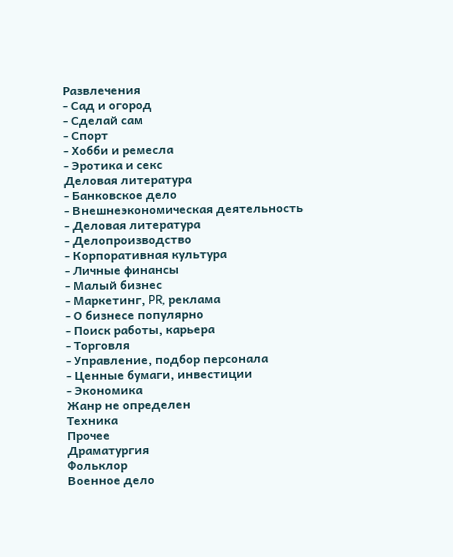Развлечения
- Сад и огород
- Сделай сам
- Спорт
- Хобби и ремесла
- Эротика и секс
Деловая литература
- Банковское дело
- Внешнеэкономическая деятельность
- Деловая литература
- Делопроизводство
- Корпоративная культура
- Личные финансы
- Малый бизнес
- Маркетинг, PR, реклама
- О бизнесе популярно
- Поиск работы, карьера
- Торговля
- Управление, подбор персонала
- Ценные бумаги, инвестиции
- Экономика
Жанр не определен
Техника
Прочее
Драматургия
Фольклор
Военное дело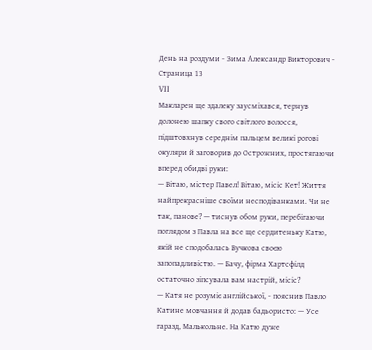День на роздуми - Зима Александр Викторович - Страница 13
VII
Макларен ще здалеку заусміхався, тернув долонею шапку свого світлого волосся, підштовхнув середнім пальцем великі рогові окуляри й заговорив до Острожних, простягаючи вперед обидві руки:
— Вітаю, містер Павел! Вітаю, місіс Кет! Життя найпрекрасніше своїми несподіванками. Чи не так, панове? — тиснув обом руки, перебігаючи поглядом з Павла на все ще сердитеньку Катю, якій не сподобалась Вучкова своєю запопадливістю. — Бачу, фірма Хартсфілд остаточно зіпсувала вам настрій, місіс?
— Катя не розуміє англійської, - пояснив Павло Катине мовчання й додав бадьористо: — Усе гаразд, Малькольне. На Катю дуже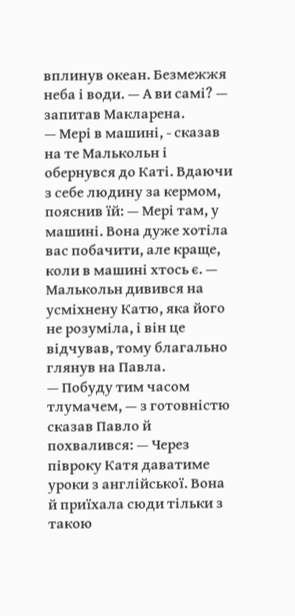вплинув океан. Безмежжя неба і води. — А ви самі? — запитав Макларена.
— Мері в машині, - сказав на те Малькольн і обернувся до Каті. Вдаючи з себе людину за кермом, пояснив їй: — Мері там, у машині. Вона дуже хотіла вас побачити, але краще, коли в машині хтось є. — Малькольн дивився на усміхнену Катю, яка його не розуміла, і він це відчував, тому благально глянув на Павла.
— Побуду тим часом тлумачем, — з готовністю сказав Павло й похвалився: — Через півроку Катя даватиме уроки з англійської. Вона й приїхала сюди тільки з такою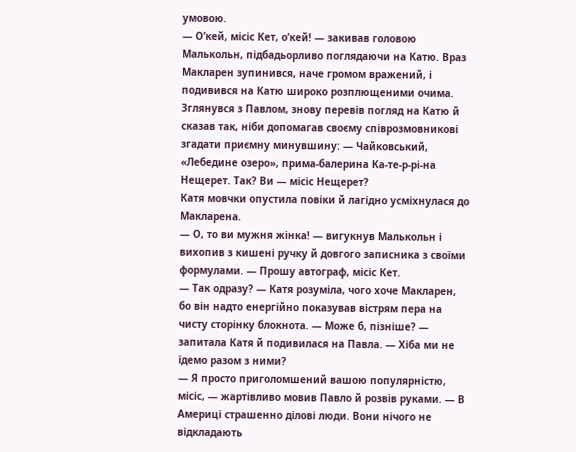умовою.
— О’кей, місіс Кет, о’кей! — закивав головою Малькольн, підбадьорливо поглядаючи на Катю. Враз Макларен зупинився, наче громом вражений, і подивився на Катю широко розплющеними очима. Зглянувся з Павлом, знову перевів погляд на Катю й сказав так, ніби допомагав своєму співрозмовникові згадати приємну минувшину: — Чайковський, «Лебедине озеро», прима-балерина Ка-те-р-рі-на Нещерет. Так? Ви — місіс Нещерет?
Катя мовчки опустила повіки й лагідно усміхнулася до Макларена.
— О, то ви мужня жінка! — вигукнув Малькольн і вихопив з кишені ручку й довгого записника з своїми формулами. — Прошу автограф, місіс Кет.
— Так одразу? — Катя розуміла, чого хоче Макларен, бо він надто енергійно показував вістрям пера на чисту сторінку блокнота. — Може б, пізніше? — запитала Катя й подивилася на Павла. — Хіба ми не їдемо разом з ними?
— Я просто приголомшений вашою популярністю, місіс, — жартівливо мовив Павло й розвів руками. — В Америці страшенно ділові люди. Вони нічого не відкладають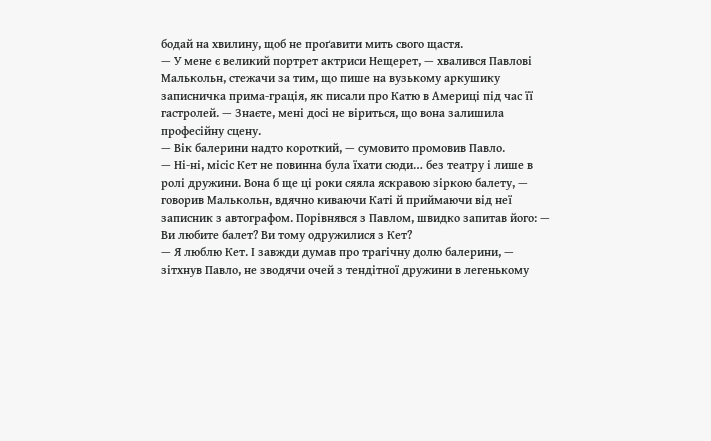бодай на хвилину, щоб не проґавити мить свого щастя.
— У мене є великий портрет актриси Нещерет, — хвалився Павлові Малькольн, стежачи за тим, що пише на вузькому аркушику записничка прима-грація, як писали про Катю в Америці під час її гастролей. — Знаєте, мені досі не віриться, що вона залишила професійну сцену.
— Вік балерини надто короткий, — сумовито промовив Павло.
— Ні-ні, місіс Кет не повинна була їхати сюди… без театру і лише в ролі дружини. Вона б ще ці роки сяяла яскравою зіркою балету, — говорив Малькольн, вдячно киваючи Каті й приймаючи від неї записник з автографом. Порівнявся з Павлом, швидко запитав його: — Ви любите балет? Ви тому одружилися з Кет?
— Я люблю Кет. І завжди думав про трагічну долю балерини, — зітхнув Павло, не зводячи очей з тендітної дружини в легенькому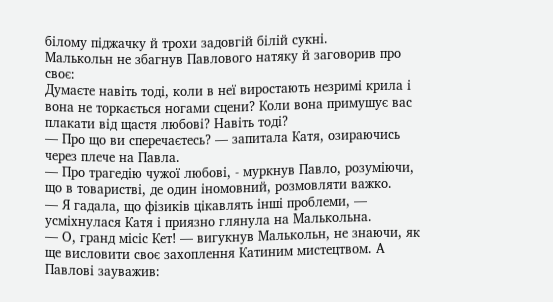білому піджачку й трохи задовгій білій сукні.
Малькольн не збагнув Павлового натяку й заговорив про своє:
Думаєте навіть тоді, коли в неї виростають незримі крила і вона не торкається ногами сцени? Коли вона примушує вас плакати від щастя любові? Навіть тоді?
— Про що ви сперечаєтесь? — запитала Катя, озираючись через плече на Павла.
— Про трагедію чужої любові, - муркнув Павло, розуміючи, що в товаристві, де один іномовний, розмовляти важко.
— Я гадала, що фізиків цікавлять інші проблеми, — усміхнулася Катя і приязно глянула на Малькольна.
— О, гранд місіс Кет! — вигукнув Малькольн, не знаючи, як ще висловити своє захоплення Катиним мистецтвом. А Павлові зауважив: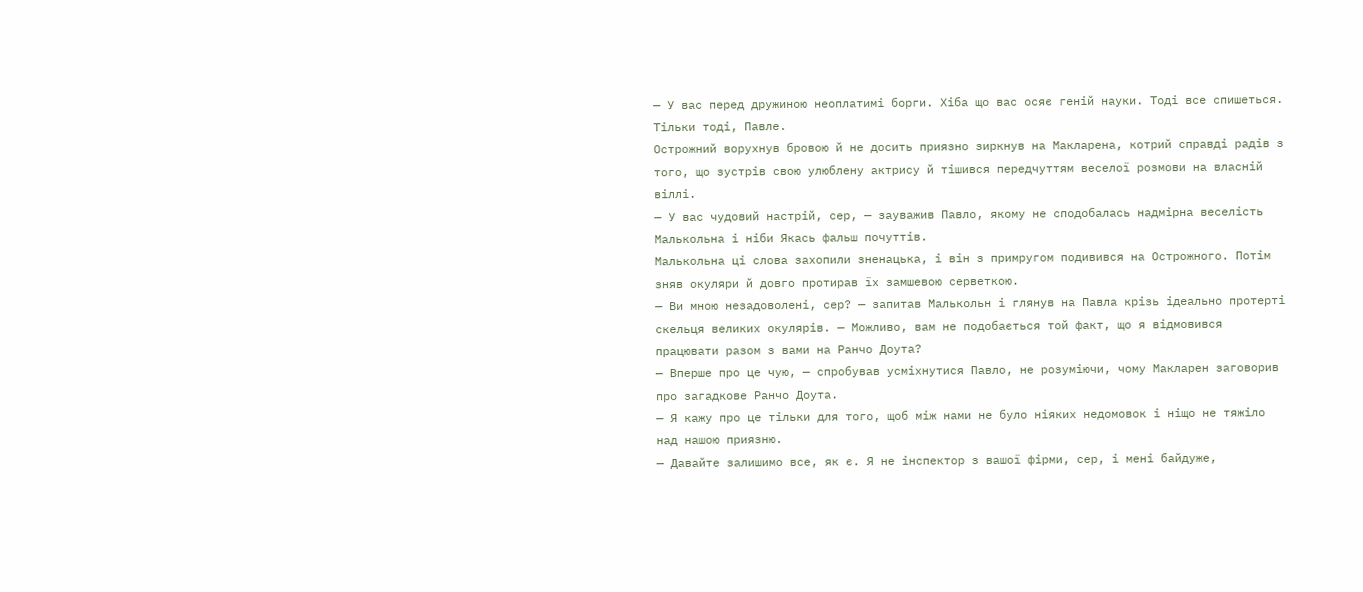— У вас перед дружиною неоплатимі борги. Хіба що вас осяє геній науки. Тоді все спишеться. Тільки тоді, Павле.
Острожний ворухнув бровою й не досить приязно зиркнув на Макларена, котрий справді радів з того, що зустрів свою улюблену актрису й тішився передчуттям веселої розмови на власній віллі.
— У вас чудовий настрій, сер, — зауважив Павло, якому не сподобалась надмірна веселість Малькольна і ніби Якась фальш почуттів.
Малькольна ці слова захопили зненацька, і він з примругом подивився на Острожного. Потім зняв окуляри й довго протирав їх замшевою серветкою.
— Ви мною незадоволені, сер? — запитав Малькольн і глянув на Павла крізь ідеально протерті скельця великих окулярів. — Можливо, вам не подобається той факт, що я відмовився працювати разом з вами на Ранчо Доута?
— Вперше про це чую, — спробував усміхнутися Павло, не розуміючи, чому Макларен заговорив про загадкове Ранчо Доута.
— Я кажу про це тільки для того, щоб між нами не було ніяких недомовок і ніщо не тяжіло над нашою приязню.
— Давайте залишимо все, як є. Я не інспектор з вашої фірми, сер, і мені байдуже,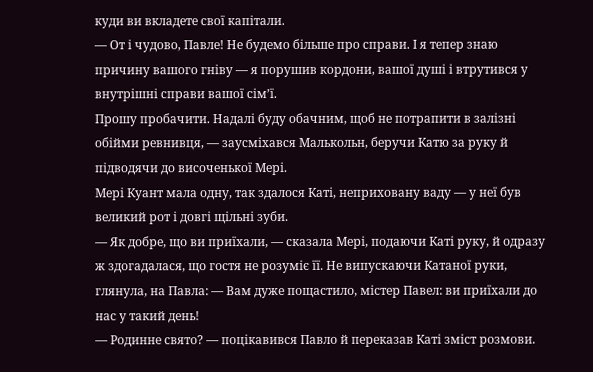куди ви вкладете свої капітали.
— От і чудово, Павле! Не будемо більше про справи. І я тепер знаю причину вашого гніву — я порушив кордони, вашої душі і втрутився у внутрішні справи вашої сім’ї.
Прошу пробачити. Надалі буду обачним, щоб не потрапити в залізні обійми ревнивця, — заусміхався Малькольн, беручи Катю за руку й підводячи до височенької Мері.
Мері Куант мала одну, так здалося Каті, неприховану ваду — у неї був великий рот і довгі щільні зуби.
— Як добре, що ви приїхали, — сказала Мері, подаючи Каті руку, й одразу ж здогадалася, що гостя не розуміє її. Не випускаючи Катаної руки, глянула, на Павла: — Вам дуже пощастило, містер Павел: ви приїхали до нас у такий день!
— Родинне свято? — поцікавився Павло й переказав Каті зміст розмови.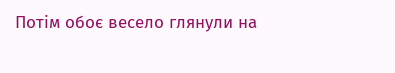Потім обоє весело глянули на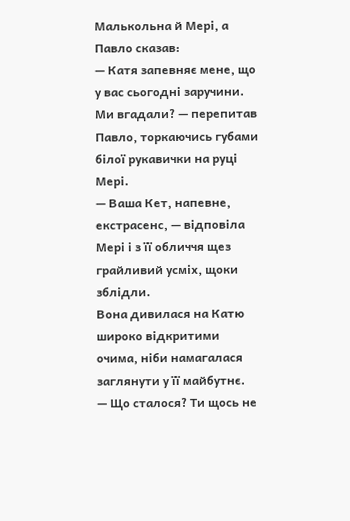Малькольна й Мері, а Павло сказав:
— Катя запевняє мене, що у вас сьогодні заручини. Ми вгадали? — перепитав Павло, торкаючись губами білої рукавички на руці Мері.
— Ваша Кет, напевне, екстрасенс, — відповіла Мері і з її обличчя щез грайливий усміх, щоки зблідли.
Вона дивилася на Катю широко відкритими очима, ніби намагалася заглянути у її майбутнє.
— Що сталося? Ти щось не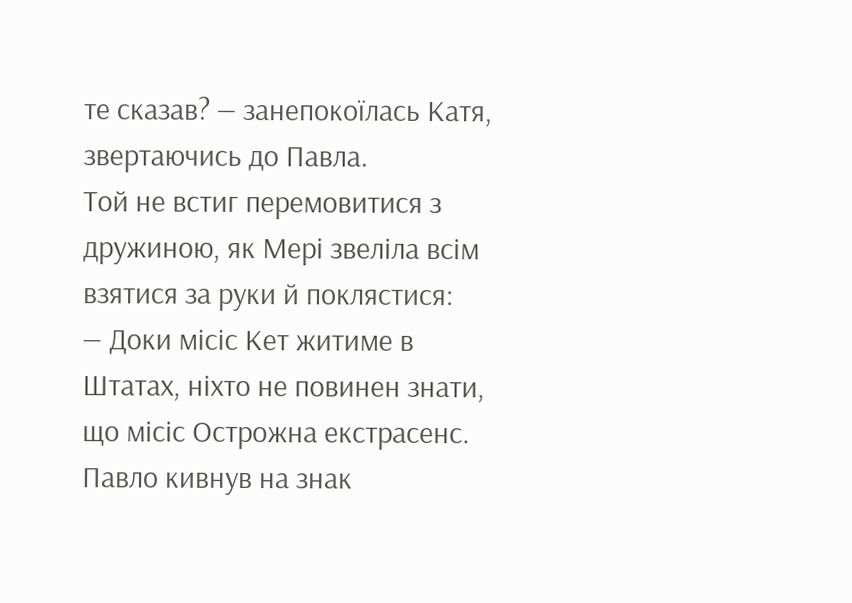те сказав? — занепокоїлась Катя, звертаючись до Павла.
Той не встиг перемовитися з дружиною, як Мері звеліла всім взятися за руки й поклястися:
— Доки місіс Кет житиме в Штатах, ніхто не повинен знати, що місіс Острожна екстрасенс.
Павло кивнув на знак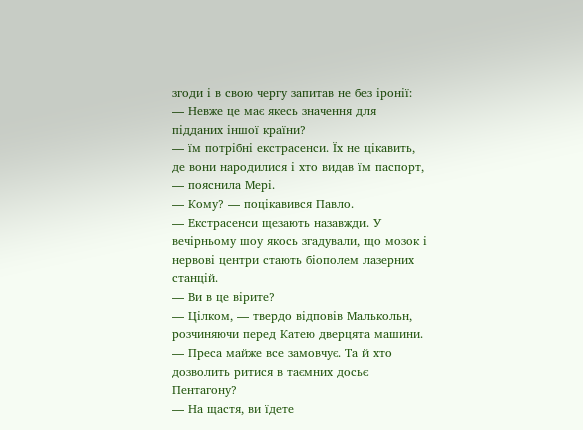згоди і в свою чергу запитав не без іронії:
— Невже це має якесь значення для підданих іншої країни?
— їм потрібні екстрасенси. Їх не цікавить, де вони народилися і хто видав їм паспорт, — пояснила Мері.
— Кому? — поцікавився Павло.
— Екстрасенси щезають назавжди. У вечірньому шоу якось згадували, що мозок і нервові центри стають біополем лазерних станцій.
— Ви в це вірите?
— Цілком, — твердо відповів Малькольн, розчиняючи перед Катею дверцята машини. — Преса майже все замовчує. Та й хто дозволить ритися в таємних досьє Пентагону?
— На щастя, ви їдете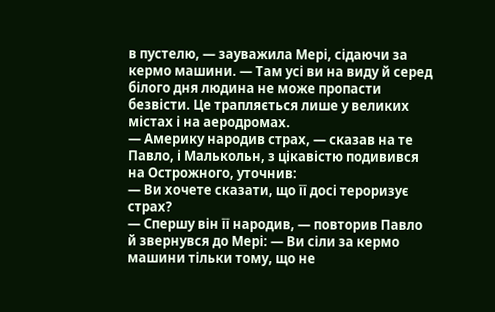в пустелю, — зауважила Мері, сідаючи за кермо машини. — Там усі ви на виду й серед білого дня людина не може пропасти безвісти. Це трапляється лише у великих містах і на аеродромах.
— Америку народив страх, — сказав на те Павло, і Малькольн, з цікавістю подивився на Острожного, уточнив:
— Ви хочете сказати, що її досі тероризує страх?
— Спершу він її народив, — повторив Павло й звернувся до Мері: — Ви сіли за кермо машини тільки тому, що не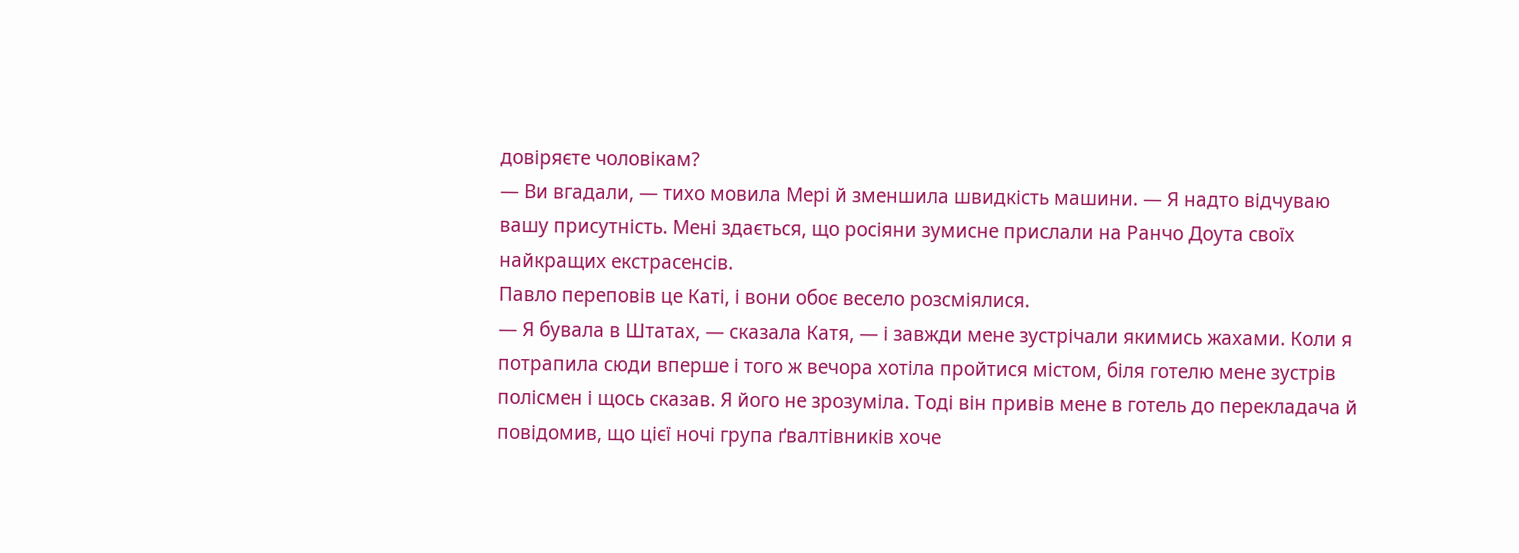довіряєте чоловікам?
— Ви вгадали, — тихо мовила Мері й зменшила швидкість машини. — Я надто відчуваю вашу присутність. Мені здається, що росіяни зумисне прислали на Ранчо Доута своїх найкращих екстрасенсів.
Павло переповів це Каті, і вони обоє весело розсміялися.
— Я бувала в Штатах, — сказала Катя, — і завжди мене зустрічали якимись жахами. Коли я потрапила сюди вперше і того ж вечора хотіла пройтися містом, біля готелю мене зустрів полісмен і щось сказав. Я його не зрозуміла. Тоді він привів мене в готель до перекладача й повідомив, що цієї ночі група ґвалтівників хоче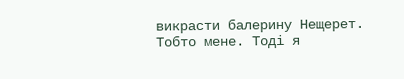викрасти балерину Нещерет. Тобто мене. Тоді я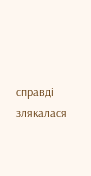справді злякалася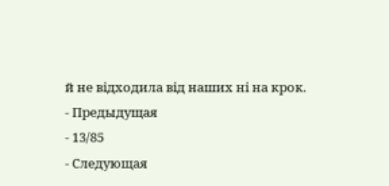й не відходила від наших ні на крок.
- Предыдущая
- 13/85
- Следующая